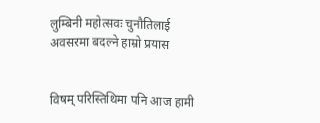लुम्बिनी महोत्सवः चुनौतिलाई अवसरमा बदल्ने हाम्रो प्रयास


विषम् परिस्तिथिमा पनि आज हामी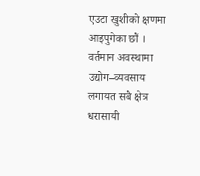एउटा खुशीको क्षणमा आइपुगेका छौं । वर्तमान अवस्थामा उद्योग–व्यवसाय लगायत सबै क्षेत्र धरासायी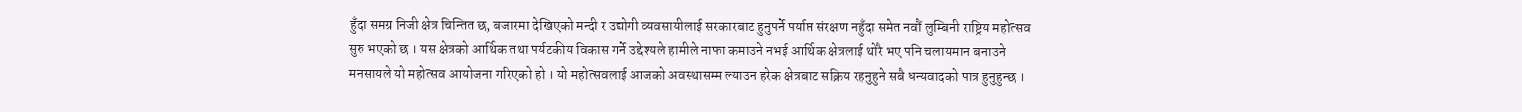हुँदा समग्र निजी क्षेत्र चिन्तित छ, बजारमा देखिएको मन्दी र उद्योगी व्यवसायीलाई सरकारबाट हुनुपर्ने पर्याप्त संरक्षण नहुँदा समेत नवौं लुम्बिनी राष्ट्रिय महोत्सव सुरु भएको छ । यस क्षेत्रको आर्थिक तथा पर्यटकीय विकास गर्ने उद्देश्यले हामीले नाफा कमाउने नभई आर्थिक क्षेत्रलाई थोरै भए पनि चलायमान बनाउने मनसायले यो महोत्सव आयोजना गरिएको हो । यो महोत्सवलाई आजको अवस्थासम्म ल्याउन हरेक क्षेत्रबाट सक्रिय रहनुहुने सबै धन्यवादको पात्र हुनुहुन्छ ।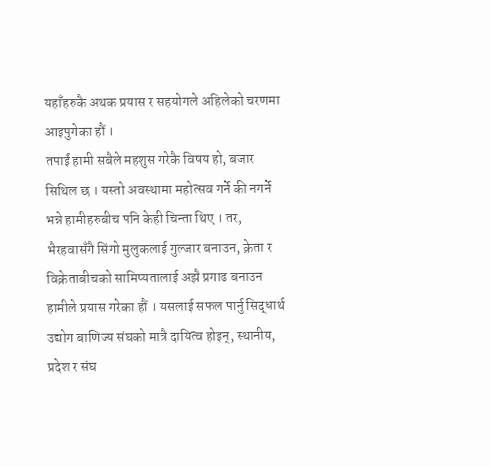यहाँहरुकै अथक प्रयास र सहयोगले अहिलेको चरणमा आइपुगेका हौं ।
तपाईं हामी सबैले महशुस गरेकै विषय हो, बजार सिथिल छ । यस्तो अवस्थामा महोत्सव गर्ने की नगर्ने भन्ने हामीहरुबीच पनि केही चिन्ता थिए । तर, भैरहवासँगै सिंगो मुलुकलाई गुल्जार बनाउन, क्रेता र विक्रेताबीचको सामिप्यतालाई अझै प्रगाढ बनाउन हामीले प्रयास गरेका हौं । यसलाई सफल पार्नु सिद्धार्थ उद्योग बाणिज्य संघको मात्रै दायित्व होइन्, स्थानीय, प्रदेश र संघ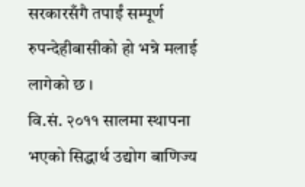सरकारसँगै तपाईं सम्पूर्ण रुपन्देहीबासीको हो भन्ने मलाई लागेको छ ।
वि.सं. २०११ सालमा स्थापना भएको सिद्धार्थ उद्योग बाणिज्य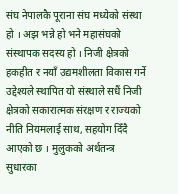संघ नेपालकै पूराना संघ मध्येको संस्था हो । अझ भन्ने हो भने महासंघको संस्थापक सदस्य हो । निजी क्षेत्रको हकहीत र नयाँ उद्यमशीलता विकास गर्ने उद्देश्यले स्थापित यो संस्थाले सधैं निजी क्षेत्रको सकारात्मक संरक्षण र राज्यको नीति नियमलाई साथ, सहयोग दिँदै आएको छ । मुलुकको अर्थतन्त्र सुधारका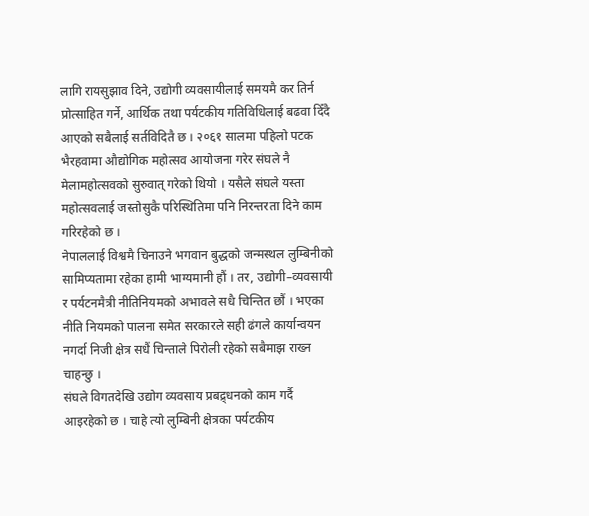लागि रायसुझाव दिने, उद्योगी व्यवसायीलाई समयमै कर तिर्न प्रोत्साहित गर्ने, आर्थिक तथा पर्यटकीय गतिविधिलाई बढवा दिँदै आएको सबैलाई सर्तविदितै छ । २०६१ सालमा पहिलो पटक भैरहवामा औद्योगिक महोत्सव आयोजना गरेर संघले नै मेलामहोत्सवको सुरुवात् गरेको थियो । यसैले संघले यस्ता महोत्सवलाई जस्तोसुकै परिस्थितिमा पनि निरन्तरता दिने काम गरिरहेको छ ।
नेपाललाई विश्वमै चिनाउने भगवान बुद्धको जन्मस्थल लुम्बिनीको सामिप्यतामा रहेका हामी भाग्यमानी हौं । तर, उद्योगी–व्यवसायी र पर्यटनमैत्री नीतिनियमको अभावले सधै चिन्तित छौं । भएका नीति नियमको पालना समेत सरकारले सही ढंगले कार्यान्वयन नगर्दा निजी क्षेत्र सधैं चिन्ताले पिरोली रहेको सबैमाझ राख्न चाहन्छु ।
संघले विगतदेखि उद्योग व्यवसाय प्रबद्र्धनको काम गर्दै आइरहेको छ । चाहे त्यो लुम्बिनी क्षेत्रका पर्यटकीय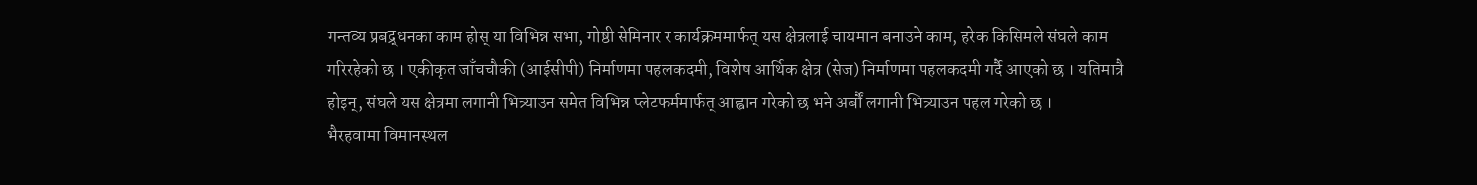गन्तव्य प्रबद्र्धनका काम होस् या विभिन्न सभा, गोष्ठी सेमिनार र कार्यक्रममार्फत् यस क्षेत्रलाई चायमान बनाउने काम, हरेक किसिमले संघले काम गरिरहेको छ । एकीकृत जाँचचौकी (आईसीपी) निर्माणमा पहलकदमी, विशेष आर्थिक क्षेत्र (सेज) निर्माणमा पहलकदमी गर्दै आएको छ । यतिमात्रै होइन्, संघले यस क्षेत्रमा लगानी भित्र्याउन समेत विभिन्न प्लेटफर्ममार्फत् आह्वान गरेको छ भने अर्बौं लगानी भित्र्याउन पहल गरेको छ ।
भैरहवामा विमानस्थल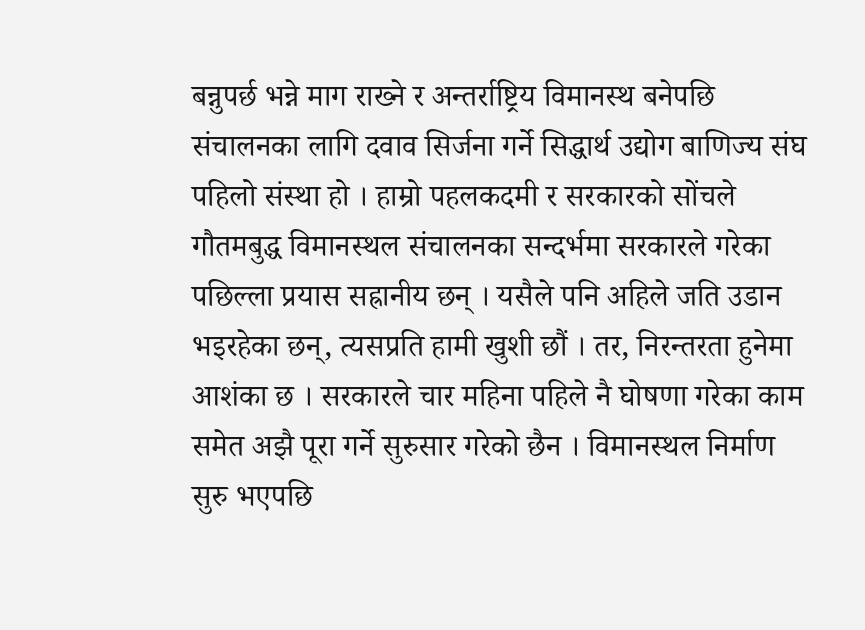बन्नुपर्छ भन्ने माग राख्ने र अन्तर्राष्ट्रिय विमानस्थ बनेपछि संचालनका लागि दवाव सिर्जना गर्ने सिद्धार्थ उद्योग बाणिज्य संघ पहिलो संस्था हो । हाम्रो पहलकदमी र सरकारको सोंचले गौतमबुद्ध विमानस्थल संचालनका सन्दर्भमा सरकारले गरेका पछिल्ला प्रयास सह्रानीय छन् । यसैले पनि अहिले जति उडान भइरहेका छन्, त्यसप्रति हामी खुशी छौं । तर, निरन्तरता हुनेमा आशंका छ । सरकारले चार महिना पहिले नै घोषणा गरेका काम समेत अझै पूरा गर्ने सुरुसार गरेको छैन । विमानस्थल निर्माण सुरु भएपछि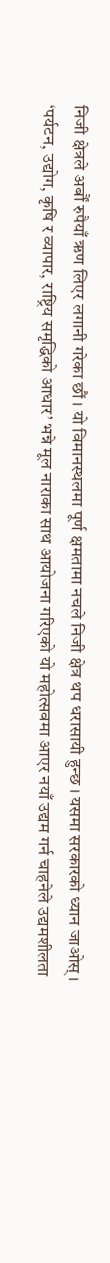निजी क्षेत्रले अर्बौं रुपैयाँ ऋण लिएर लगानी गरेका छौं । यो विमानस्थलमा पूर्ण क्षमतामा नचले निजी क्षेत्र थप धरासायी हुन्छ । यसमा सरकारको ध्यान जाओस् ।
‘पर्यटन, उद्योग, कृषि र व्यापार, राष्ट्रिय समृद्धिको आधार’ भन्ने मूल नाराका साथ आयोजना गरिएको यो महोत्सवमा आएर नयाँ उद्यम गर्न चाहनेले उद्यमशीलता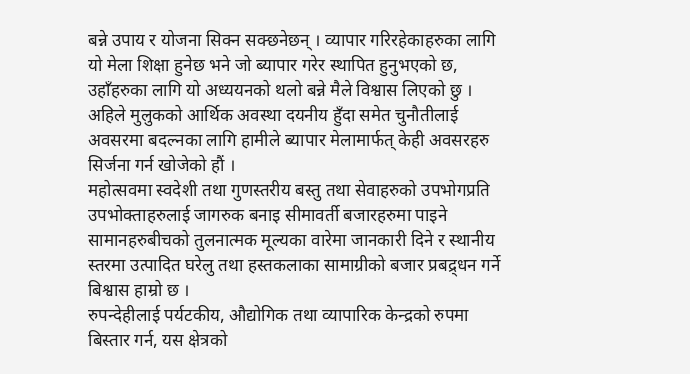बन्ने उपाय र योजना सिक्न सक्छनेछन् । व्यापार गरिरहेकाहरुका लागि यो मेला शिक्षा हुनेछ भने जो ब्यापार गरेर स्थापित हुनुभएको छ, उहाँहरुका लागि यो अध्ययनको थलो बन्ने मैले विश्वास लिएको छु । अहिले मुलुकको आर्थिक अवस्था दयनीय हुँदा समेत चुनौतीलाई अवसरमा बदल्नका लागि हामीले ब्यापार मेलामार्फत् केही अवसरहरु सिर्जना गर्न खोजेको हौं ।
महोत्सवमा स्वदेशी तथा गुणस्तरीय बस्तु तथा सेवाहरुको उपभोगप्रति उपभोक्ताहरुलाई जागरुक बनाइ सीमावर्ती बजारहरुमा पाइने सामानहरुबीचको तुलनात्मक मूल्यका वारेमा जानकारी दिने र स्थानीय स्तरमा उत्पादित घरेलु तथा हस्तकलाका सामाग्रीको बजार प्रबद्र्धन गर्ने बिश्वास हाम्रो छ ।
रुपन्देहीलाई पर्यटकीय, औद्योगिक तथा व्यापारिक केन्द्रको रुपमा बिस्तार गर्न, यस क्षेत्रको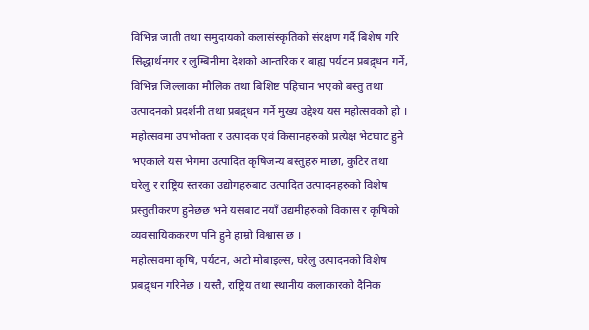विभिन्न जाती तथा समुदायको कलासंस्कृतिको संरक्षण गर्दै बिशेष गरि सिद्धार्थनगर र लुम्बिनीमा देशको आन्तरिक र बाह्य पर्यटन प्रबद्र्धन गर्ने, विभिन्न जिल्लाका मौलिक तथा बिशिष्ट पहिचान भएको बस्तु तथा उत्पादनको प्रदर्शनी तथा प्रबद्र्धन गर्ने मुख्य उद्देश्य यस महोत्सवको हो । महोत्सवमा उपभोक्ता र उत्पादक एवं किसानहरुको प्रत्येक्ष भेटघाट हुने भएकाले यस भेगमा उत्पादित कृषिजन्य बस्तुहरु माछा, कुटिर तथा घरेलु र राष्ट्रिय स्तरका उद्योगहरुबाट उत्पादित उत्पादनहरुको विशेष प्रस्तुतीकरण हुनेछछ भने यसबाट नयाँ उद्यमीहरुको विकास र कृषिको व्यवसायिककरण पनि हुने हाम्रो विश्वास छ ।
महोत्सवमा कृषि, पर्यटन, अटो मोबाइल्स, घरेलु उत्पादनको विशेष प्रबद्र्धन गरिनेछ । यस्तै, राष्ट्रिय तथा स्थानीय कलाकारको दैनिक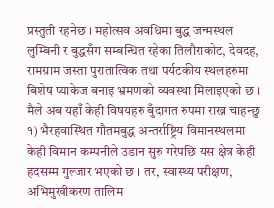प्रस्तुती रहनेछ । महोत्सव अवधिमा बुद्ध जन्मस्थल लुम्बिनी र बुद्धसँग सम्बन्धित रहेका तिलौराकोट, देवदह, रामग्राम जस्ता पुरातात्विक तथा पर्यटकीय स्थलहरुमा बिशेष प्याकेज बनाइ भ्रमणको व्यवस्था मिलाइएको छ ।
मैले अब यहाँ केही विषयहरु बुँदागत रुपमा राख्न चाहन्छु
१) भैरहवास्थित गौतमबुद्ध अन्तर्राष्ट्रिय विमानस्थलमा केही विमान कम्पनीले उडान सुरु गरेपछि यस क्षेत्र केही हदसम्म गुल्जार भएको छ । तर, स्वास्थ्य परीक्षण, अभिमुखीकरण तालिम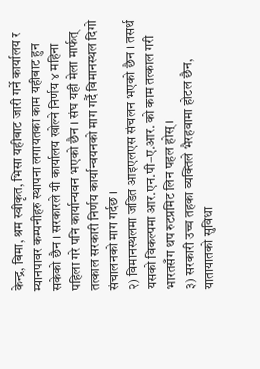केन्द्र, बिमा, श्रम स्वीकृत, भिसा यहीबाट जारी गर्ने कार्यालय र म्यानपावर कम्पनीहरु स्थापना लगायतका काम यहीबाट हुन सकेको छैन । सरकारले यी कार्यालय खोल्ने निर्णय ४ महिना पहिला गरे पनि कार्यान्यवन भएको छैन । संघ यही मेला मार्फत् तत्काल सरकारी निर्णय कार्यान्वयनको माग गर्दै विमानस्थल दिगो संचालनको माग गर्दछ ।
२) विमानस्थलमा जडित आइएलएस संचलन भएको छैन । तसर्थ यसको विकल्पमा आर.एन.पी–ए.आर. को काम तत्काल गरी भारतसँग थप रुटप्रमिट लिन पहल होस् ।
३) सरकारी उच्च तहका व्यक्तिले भैरहवामा होटल छैन, यातायातको सुविधा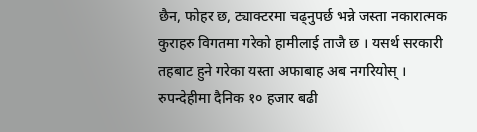छैन, फोहर छ, ट्याक्टरमा चढ्नुपर्छ भन्ने जस्ता नकारात्मक कुराहरु विगतमा गरेको हामीलाई ताजै छ । यसर्थ सरकारी तहबाट हुने गरेका यस्ता अफाबाह अब नगरियोस् । रुपन्देहीमा दैनिक १० हजार बढी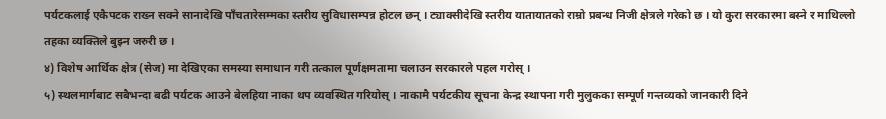पर्यटकलाई एकैपटक राख्न सक्ने सानादेखि पाँचतारेसम्मका स्तरीय सुविधासम्पन्न होटल छन् । ट्याक्सीदेखि स्तरीय यातायातको राम्रो प्रबन्ध निजी क्षेत्रले गरेको छ । यो कुरा सरकारमा बस्ने र माथिल्लो तहका व्यक्तिले बुझ्न जरुरी छ ।
४) विशेष आर्थिक क्षेत्र (सेज) मा देखिएका समस्या समाधान गरी तत्काल पूर्णक्षमतामा चलाउन सरकारले पहल गरोस् ।
५) स्थलमार्गबाट सबैभन्दा बढी पर्यटक आउने बेलहिया नाका थप व्यवस्थित गरियोस् । नाकामै पर्यटकीय सूचना केन्द्र स्थापना गरी मुलुकका सम्पूर्ण गन्तव्यको जानकारी दिने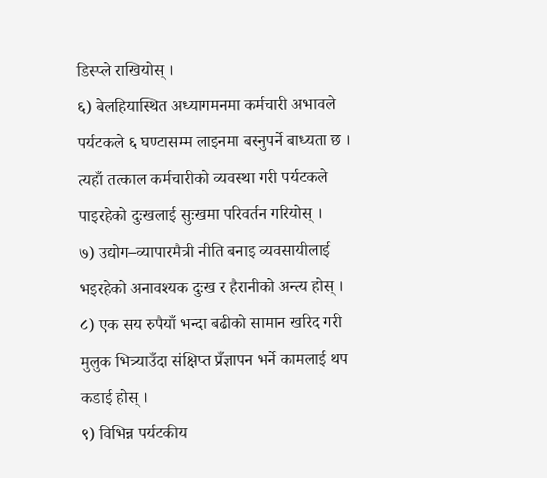डिस्प्ले राखियोस् ।
६) बेलहियास्थित अध्यागमनमा कर्मचारी अभावले पर्यटकले ६ घण्टासम्म लाइनमा बस्नुपर्ने बाध्यता छ । त्यहाँ तत्काल कर्मचारीको व्यवस्था गरी पर्यटकले पाइरहेको दुःखलाई सुःखमा परिवर्तन गरियोस् ।
७) उद्योग–व्यापारमैत्री नीति बनाइ व्यवसायीलाई भइरहेको अनावश्यक दुःख र हैरानीको अन्त्य होस् ।
८) एक सय रुपैयाँ भन्दा बढीको सामान खरिद गरी मुलुक भित्र्याउँदा संक्षिप्त प्रँज्ञापन भर्ने कामलाई थप कडाई होस् ।
९) विभिन्न पर्यटकीय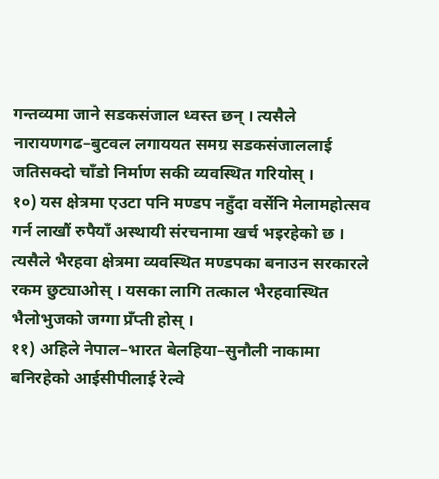गन्तव्यमा जाने सडकसंजाल ध्वस्त छन् । त्यसैले नारायणगढ–बुटवल लगाययत समग्र सडकसंजाललाई जतिसक्दो चाँडो निर्माण सकी व्यवस्थित गरियोस् ।
१०) यस क्षेत्रमा एउटा पनि मण्डप नहुँदा वर्सेनि मेलामहोत्सव गर्न लाखौं रुपैयाँ अस्थायी संरचनामा खर्च भइरहेको छ । त्यसैले भैरहवा क्षेत्रमा व्यवस्थित मण्डपका बनाउन सरकारले रकम छुट्याओस् । यसका लागि तत्काल भैरहवास्थित भैलोभुजको जग्गा प्रँप्ती होस् ।
११) अहिले नेपाल–भारत बेलहिया–सुनौली नाकामा बनिरहेको आईसीपीलाई रेल्वे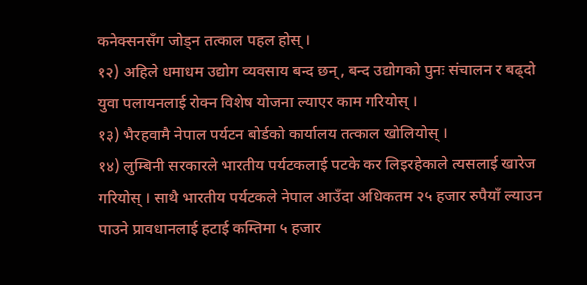कनेक्सनसँग जोड्न तत्काल पहल होस् ।
१२) अहिले धमाधम उद्योग व्यवसाय बन्द छन्, बन्द उद्योगको पुनः संचालन र बढ्दो युवा पलायनलाई रोक्न विशेष योजना ल्याएर काम गरियोस् ।
१३) भैरहवामै नेपाल पर्यटन बोर्डको कार्यालय तत्काल खोलियोस् ।
१४) लुम्बिनी सरकारले भारतीय पर्यटकलाई पटके कर लिइरहेकाले त्यसलाई खारेज गरियोस् । साथै भारतीय पर्यटकले नेपाल आउँदा अधिकतम २५ हजार रुपैयाँ ल्याउन पाउने प्रावधानलाई हटाई कम्तिमा ५ हजार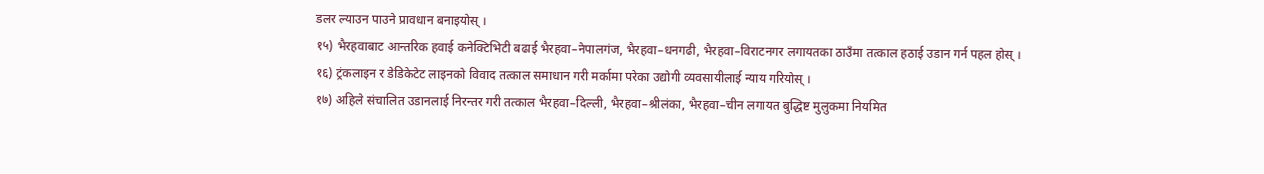डलर ल्याउन पाउने प्रावधान बनाइयोस् ।
१५) भैरहवाबाट आन्तरिक हवाई कनेक्टिभिटी बढाई भैरहवा–नेपालगंज, भैरहवा–धनगढी, भैरहवा–विराटनगर लगायतका ठाउँमा तत्काल हठाई उडान गर्न पहल होस् ।
१६) ट्रंकलाइन र डेडिकेटेट लाइनको विवाद तत्काल समाधान गरी मर्कामा परेका उद्योगी व्यवसायीलाई न्याय गरियोस् ।
१७) अहिले संचालित उडानलाई निरन्तर गरी तत्काल भैरहवा–दिल्ली, भैरहवा–श्रीलंका, भैरहवा–चीन लगायत बुद्धिष्ट मुलुकमा नियमित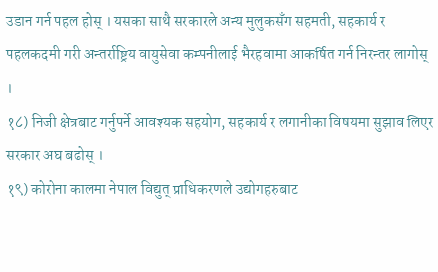उडान गर्न पहल होस् । यसका साथै सरकारले अन्य मुलुकसँग सहमती, सहकार्य र पहलकदमी गरी अन्तर्राष्ट्रिय वायुसेवा कम्पनीलाई भैरहवामा आकर्षित गर्न निरन्तर लागोस् ।
१८) निजी क्षेत्रबाट गर्नुपर्ने आवश्यक सहयोग, सहकार्य र लगानीका विषयमा सुझाव लिएर सरकार अघ बढोस् ।
१९) कोरोना कालमा नेपाल विद्युत् प्राधिकरणले उद्योगहरुबाट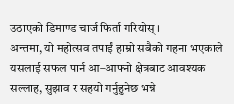उठाएको डिमाण्ड चार्ज फिर्ता गरियोस् ।
अन्तमा, यो महोत्सव तपाईं हाम्रो सबैको गहना भएकाले यसलाई सफल पार्न आ–आफ्नो क्षेत्रबाट आवश्यक सल्लाह, सुझाव र सहयो गर्नुहुनेछ भन्ने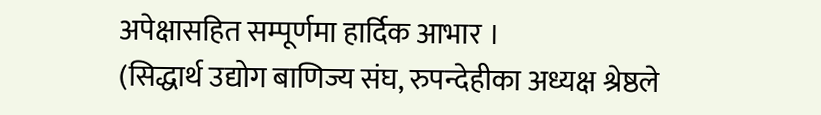अपेक्षासहित सम्पूर्णमा हार्दिक आभार ।
(सिद्धार्थ उद्योग बाणिज्य संघ, रुपन्देहीका अध्यक्ष श्रेष्ठले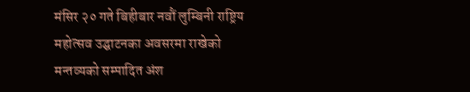मंसिर २० गते बिहीबार नवौं लुम्बिनी राष्ट्रिय महोत्सव उद्घाटनका अवसरमा राखेको मन्तव्यको सम्पादित अंश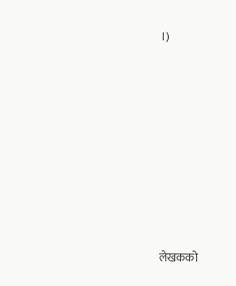।)








लेखकको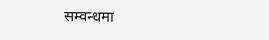सम्वन्धमा